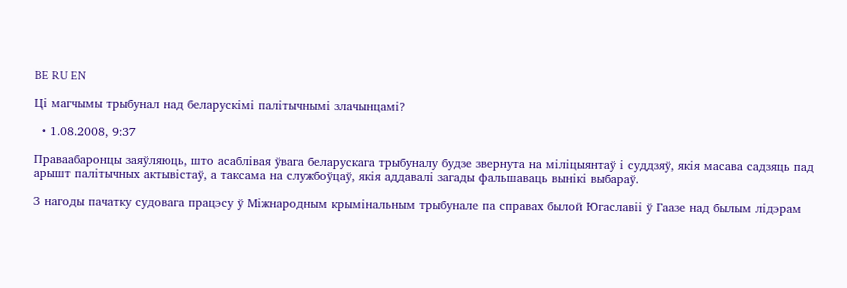BE RU EN

Ці магчымы трыбунал над беларускімі палітычнымі злачынцамі?

  • 1.08.2008, 9:37

Праваабаронцы заяўляюць, што асаблівая ўвага беларускага трыбуналу будзе звернута на міліцыянтаў і суддзяў, якія масава садзяць пад арышт палітычных актывістаў, а таксама на службоўцаў, якія аддавалі загады фальшаваць вынікі выбараў.

З нагоды пачатку судовага працэсу ў Міжнародным крымінальным трыбунале па справах былой Югаславіі ў Гаазе над былым лідэрам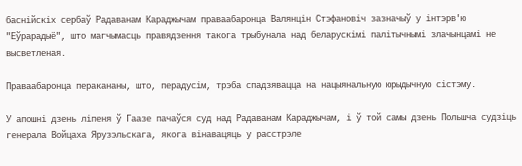баснійскіх сербаў Радаванам Караджычам праваабаронца Валянцін Стэфановіч зазначыў у інтэрв'ю "Еўрарадыё", што магчымасць правядзення такога трыбунала над беларускімі палітычнымі злачынцамі не высветленая.

Праваабаронца перакананы, што, перадусім, трэба спадзявацца на нацыянальную юрыдычную сістэму.

У апошні дзень ліпеня ў Гаазе пачаўся суд над Радаванам Караджычам, і ў той самы дзень Польшча судзіць генерала Войцаха Ярузэльскага, якога вінавацяць у расстрэле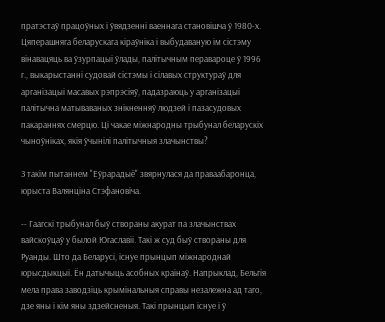пратэстаў працоўных і ўвядзенні ваеннага становішча ў 1980-х. Цяперашняга беларускага кіраўніка і выбудаваную ім сістэму вінавацяць ва ўзурпацыі ўлады, палітычным перавароце ў 1996 г., выкарыстанні судовай сістэмы і сілавых структураў для арганізацыі масавых рэпрэсіяў, падазраюць у арганізацыі палітычна матываваных знікненняў людзей і пазасудовых пакараннях смерцю. Ці чакае міжнародны трыбунал беларускіх чыноўніках, якія ўчынілі палітычныя злачынствы?

З такім пытаннем "Еўрарадыё" звярнулася да праваабаронца, юрыста Валянціна Стэфановіча.

-- Гаагскі трыбунал быў створаны акурат па злачынствах вайскоўцаў у былой Югаславіі. Такі ж суд быў створаны для Руанды. Што да Беларусі, існуе прынцып міжнароднай юрысдыкцыі. Ён датычыць асобных краінаў. Напрыклад, Бельгія мела права заводзіць крымінальныя справы незалежна ад таго, дзе яны і кім яны здзейсненыя. Такі прынцып існуе і ў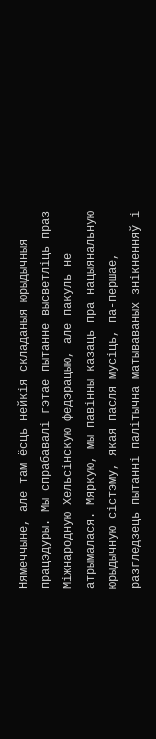Нямеччыне, але там ёсць нейкія складаныя юрыдычныя працэдуры. Мы спрабавалі гэтае пытанне высветліць праз Міжнародную Хельсінскую федэрацыю, але пакуль не атрымалася. Мяркую, мы павінны казаць пра нацыянальную юрыдычную сістэму, якая пасля мусіць, па-першае, разгледзець пытанні палітычна матываваных знікненняў і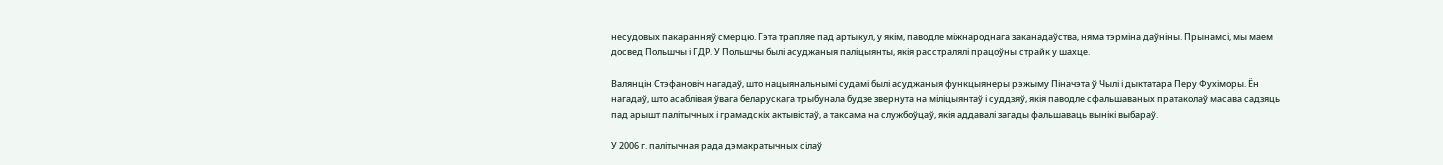несудовых пакаранняў смерцю. Гэта трапляе пад артыкул, у якім, паводле міжнароднага заканадаўства, няма тэрміна даўніны. Прынамсі, мы маем досвед Польшчы і ГДР. У Польшчы былі асуджаныя паліцыянты, якія расстралялі працоўны страйк у шахце.

Валянцін Стэфановіч нагадаў, што нацыянальнымі судамі былі асуджаныя функцыянеры рэжыму Піначэта ў Чылі і дыктатара Перу Фухіморы. Ён нагадаў, што асаблівая ўвага беларускага трыбунала будзе звернута на міліцыянтаў і суддзяў, якія паводле сфальшаваных пратаколаў масава садзяць пад арышт палітычных і грамадскіх актывістаў, а таксама на службоўцаў, якія аддавалі загады фальшаваць вынікі выбараў.

У 2006 г. палітычная рада дэмакратычных сілаў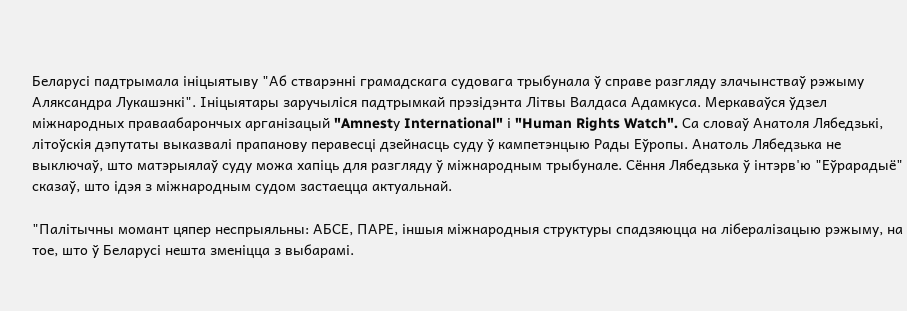Беларусі падтрымала ініцыятыву "Аб стварэнні грамадскага судовага трыбунала ў справе разгляду злачынстваў рэжыму Аляксандра Лукашэнкі". Ініцыятары заручыліся падтрымкай прэзідэнта Літвы Валдаса Адамкуса. Меркаваўся ўдзел міжнародных праваабарончых арганізацый "Amnestу International" і "Human Rights Watch". Са словаў Анатоля Лябедзькі, літоўскія дэпутаты выказвалі прапанову перавесці дзейнасць суду ў кампетэнцыю Рады Еўропы. Анатоль Лябедзька не выключаў, што матэрыялаў суду можа хапіць для разгляду ў міжнародным трыбунале. Сёння Лябедзька ў інтэрв'ю "Еўрарадыё" сказаў, што ідэя з міжнародным судом застаецца актуальнай.

"Палітычны момант цяпер неспрыяльны: АБСЕ, ПАРЕ, іншыя міжнародныя структуры спадзяюцца на лібералізацыю рэжыму, на тое, што ў Беларусі нешта зменіцца з выбарамі.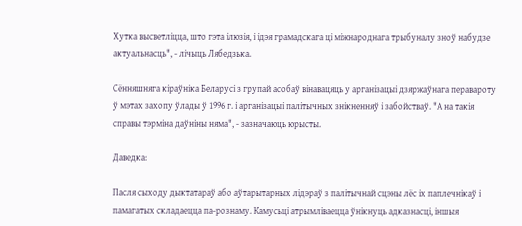Хутка высветліцца, што гэта ілюзія, і ідэя грамадскага ці міжнароднага трыбуналу зноў набудзе актуальнасць", - лічыць Лябедзька.

Сённяшняга кіраўніка Беларусі з групай асобаў вінавацяць у арганізацыі дзяржаўнага перавароту ў мэтах захопу ўлады ў 1996 г. і арганізацыі палітычных знікненняў і забойстваў. "А на такія справы тэрміна даўніны няма", - зазначаюць юрысты.

Даведка:

Пасля сыходу дыктатараў або аўтарытарных лідэраў з палітычнай сцэны лёс іх паплечнікаў і памагатых складаецца па-рознаму. Камусьці атрымліваецца ўнікнуць адказнасці, іншыя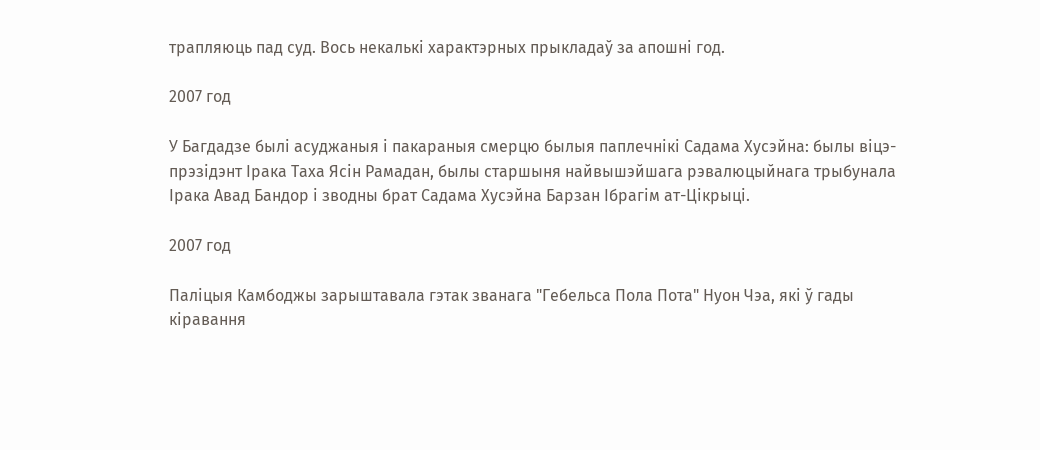трапляюць пад суд. Вось некалькі характэрных прыкладаў за апошні год.

2007 год

У Багдадзе былі асуджаныя і пакараныя смерцю былыя паплечнікі Садама Хусэйна: былы віцэ-прэзідэнт Ірака Таха Ясін Рамадан, былы старшыня найвышэйшага рэвалюцыйнага трыбунала Ірака Авад Бандор і зводны брат Садама Хусэйна Барзан Ібрагім ат-Цікрыці.

2007 год

Паліцыя Камбоджы зарыштавала гэтак званага "Гебельса Пола Пота" Нуон Чэа, які ў гады кіравання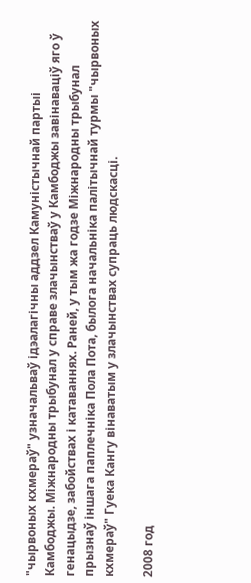"чырвоных кхмераў" узначальваў ідэалагічны аддзел Камуністычнай партыі Камбоджы. Міжнародны трыбунал у справе злачынстваў у Камбоджы завінаваціў яго ў генацыдзе, забойствах і катаваннях. Раней, у тым жа годзе Міжнародны трыбунал прызнаў іншага паплечніка Пола Пота, былога начальніка палітычнай турмы "чырвоных кхмераў" Гуека Кангу вінаватым у злачынствах супраць людскасці.

2008 год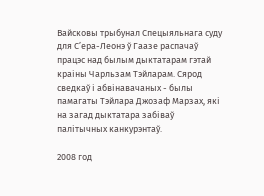Вайсковы трыбунал Спецыяльнага суду для С’ера-Леонэ ў Гаазе распачаў працэс над былым дыктатарам гэтай краіны Чарльзам Тэйларам. Сярод сведкаў і абвінавачаных - былы памагаты Тэйлара Джозаф Марзах, які на загад дыктатара забіваў палітычных канкурэнтаў.

2008 год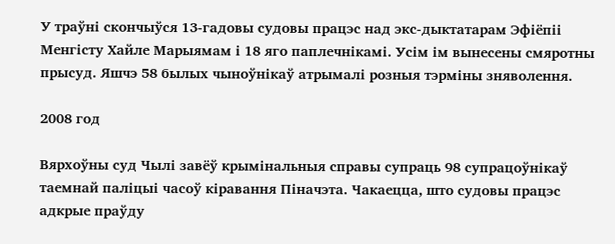У траўні скончыўся 13-гадовы судовы працэс над экс-дыктатарам Эфіёпіі Менгісту Хайле Марыямам і 18 яго паплечнікамі. Усім ім вынесены смяротны прысуд. Яшчэ 58 былых чыноўнікаў атрымалі розныя тэрміны зняволення.

2008 год

Вярхоўны суд Чылі завёў крымінальныя справы супраць 98 супрацоўнікаў таемнай паліцыі часоў кіравання Піначэта. Чакаецца, што судовы працэс адкрые праўду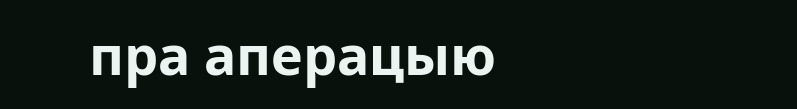пра аперацыю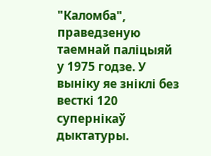"Каломба", праведзеную таемнай паліцыяй у 1975 годзе. У выніку яе зніклі без весткі 120 супернікаў дыктатуры.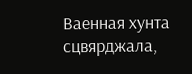Ваенная хунта сцвярджала,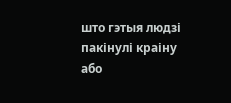што гэтыя людзі пакінулі краіну або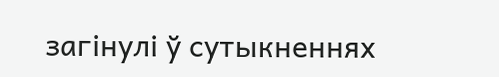загінулі ў сутыкненнях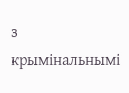з крымінальнымі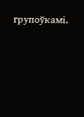групоўкамі.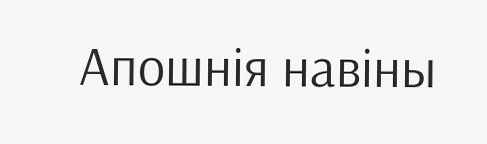Апошнія навіны